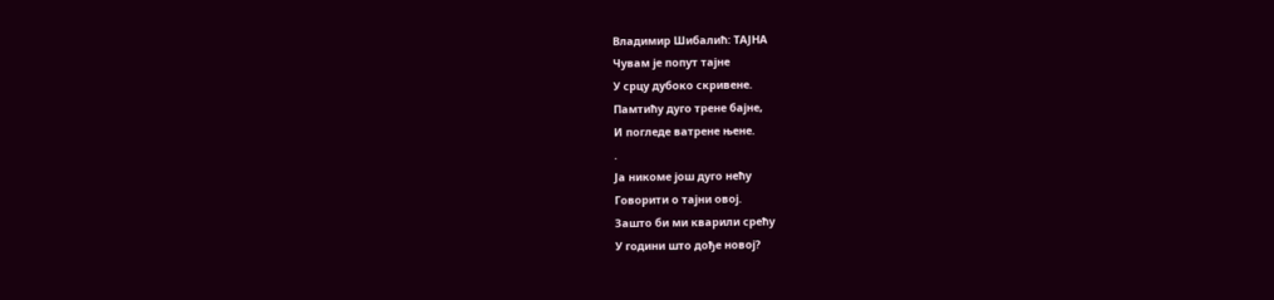Владимир Шибалић: ТАЈНА
Чувам је попут тајне
У срцу дубоко скривене.
Памтићу дуго трене бајне,
И погледе ватрене њене.
.
Ја никоме још дуго нећу
Говорити о тајни овој.
Зашто би ми кварили срећу
У години што дође новој?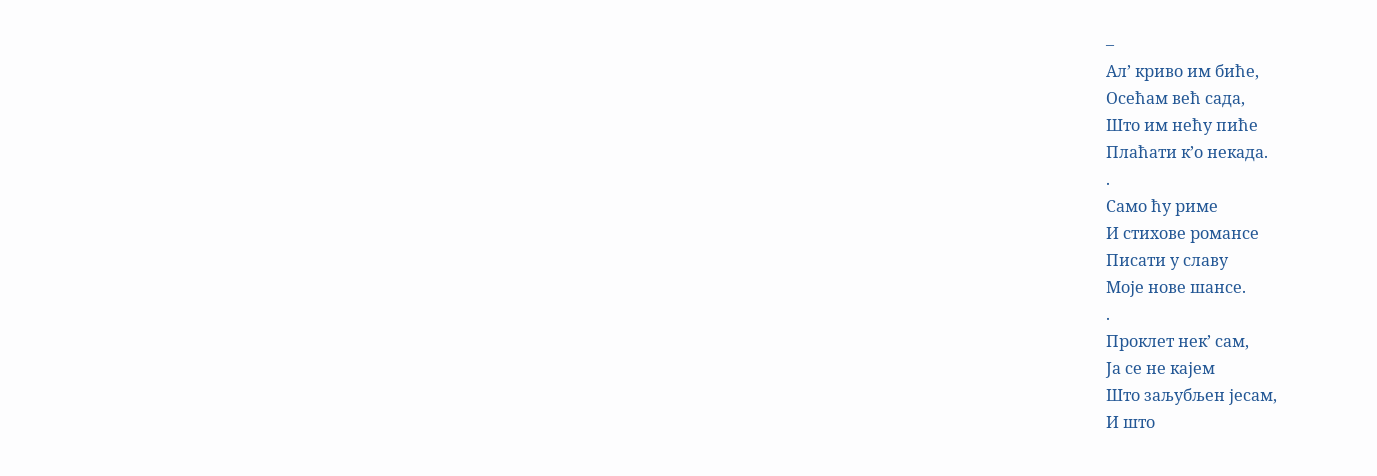–
Ал’ криво им биће,
Осећам већ сада,
Што им нећу пиће
Плаћати к’о некада.
.
Само ћу риме
И стихове романсе
Писати у славу
Моје нове шансе.
.
Проклет нек’ сам,
Ја се не кајем
Што заљубљен јесам,
И што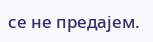се не предајем.